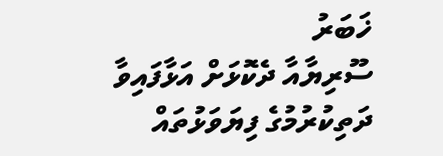ޚަބަރު
ސޫރިޔާއާ ދެކޮޅަށް އަޅާފައިވާ ދަތިކުރުމުގެ ފިޔަވަޅުތައް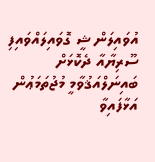އުވައިލަން ޝީ ގޮވައިލައްވައިފި
ސޫރިޔާއާ ދެކޮޅަށް ބައިނަލްއަޤުވާމީ މުޖުތަމަޢުން އަޅާފައިވާ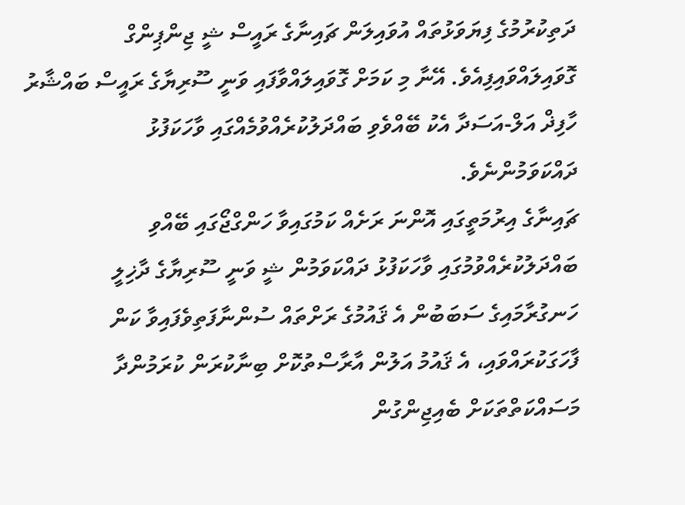ދަތިކުރުމުގެ ފިޔަވަޅުތައް އުވައިލަން ޗައިނާގެ ރައީސް ޝީ ޖިންޕިންގް ގޮވައިލައްވައިފިއެވެ. އޭނާ މި ކަމަށް ގޮވައިލައްވާފައި ވަނީ ސޫރިޔާގެ ރައީސް ބައްޝާރު ހާފިޛް އަލް-އަސަދާ އެކު ބޭއްވެވި ބައްދަލުކުރެއްވުމެއްގައި ވާހަކަފުޅު ދައްކަވަމުންނެވެ.
ޗައިނާގެ އިރުމަތީގައި އޮންނަ ރަށެއް ކަމުގައިވާ ހަންގްޖޯގައި ބޭއްވި ބައްދަލުކުރެއްވުމުގައި ވާހަކަފުޅު ދައްކަވަމުން ޝީ ވަނީ ސޫރިޔާގެ ދާޚިލީ ހަނގުރާމައިގެ ސަބަބުން އެ ޤައުމުގެ ރަށްތައް ސުންނާފަތިވެފައިވާ ކަން ފާހަގަކުރައްވައި، އެ ޤައުމު އަލުން އާރާސްތުކޮށް ބިނާކުރަން ކުރަމުންދާ މަސައްކަތްތަކަށް ބެއިޖިންގުން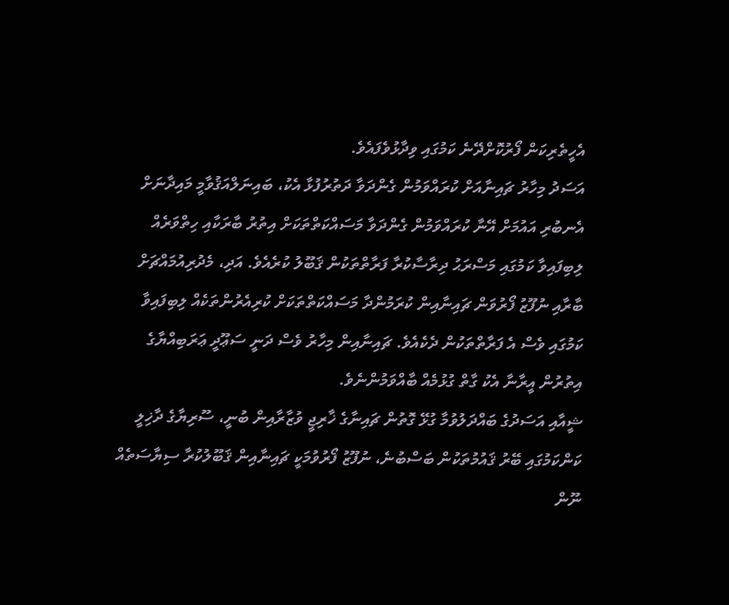އެހީތެރިކަން ފޯރުކޮށްދޭނެ ކަމުގައި ވިދާޅުވެފައެވެ.
އަސަދު މިހާރު ޗައިނާއަށް ކުރައްވަމުން ގެންދަވާ ދަތުރުފުޅާ އެކު، ބައިނަލްއަޤުވާމީ މައިދާނަށް އެނބުރި އައުމަށް އޭނާ ކުރައްވަމުން ގެންދަވާ މަސައްކަތްތަކަށް އިތުރު ބާރަކާއި ހިތްވަރެއް ލިބިފައިވާ ކަމުގައި މަސްރަޙު ދިރާސާކުރާ ފަރާތްތަކުން ޤަބޫލު ކުރެއެވެ. އަދި، މެދުރިއުމައްޗަށް ބާރާއި ނުފޫޒު ފޯރުވަން ޗައިނާއިން ކުރަމުންދާ މަސައްކަތްތަކަށް ކުރިއެރުންތަކެއް ލިބިފައިވާ ކަމުގައި ވެސް އެ ފަރާތްތަކުން ދެކެއެވެ. ޗައިނާއިން މިހާރު ވެސް ދަނީ ސަޢޫދީ ޢަރަބިއްޔާގެ އިތުރުން އީރާނާ އެކު ގާތް ގުޅުމެއް ބާއްވަމުންނެވެ.
ޝީއާއި އަސަދުގެ ބައްދަލުވުމާ ގުޅޭ ގޮތުން ޗައިނާގެ ޚާރިޖީ ވުޒާރާއިން ބުނީ، ސޫރިޔާގެ ދާޚިލީ ކަންކަމުގައި ބޭރު ޤައުމުތަކުން ބަސްބުނެ، ނުފޫޒު ފޯރުވުމަކީ ޗައިނާއިން ޤަބޫލުކުރާ ސިޔާސަތެއް ނޫން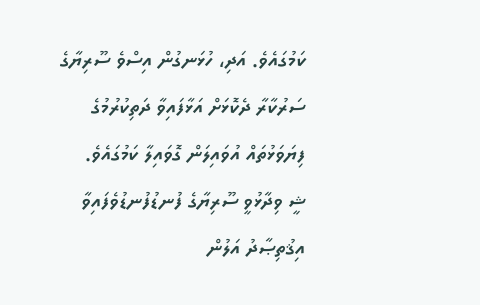ކަމުގައެވެ. އަދި، ހުޅަނގުން އިސްވެ ސޫރިޔާގެ ސަރުކާރާ ދެކޮޅަށް އަޅާފައިވާ ދަތިކުރުމުގެ ފިޔަވަޅުތައް އުވައިލަން ގޮވައިލާ ކަމުގައެވެ.
ޝީ ވިދާޅުވީ ސޫރިޔާގެ ފުނޑުފުނޑުވެފައިވާ އިޤުތިޞާދު އަލުން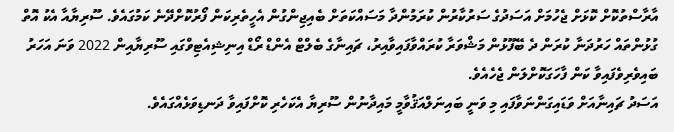އާރާސްތުކޮށް ކޮޅަށް ޖެހުމަށް އަސަދުގެ ސަރުކާރުން ކުރަމުންދާ މަސައްކަތަށް ބެއިޖިންގުން އެހީތެރިކަން ފޯރުކޮށްދޭނެ ކަމުގައެވެ. ސޫރިޔާއާ އެކު އޮތް ގުޅުންތައް ހަރުދަނާ ކުރަން ދެ ބޭފޫޅުން މަޝްވަރާ ކުރައްވާފައިވާއިރު، ޗައިނާގެ ބެލްޓް އެންޑް ރޯޑް އިނިޝިއެޓިވްގައި ސޫރިޔާއިން 2022 ވަނަ އަހަރު ބައިވެރިވެފައިވާ ކަން ފާހަގަކޮށްލަން ޖެހެއެވެ.
އަސަދު ޗައިނާއަށް ވަޑައިގަންނަވާފައި މި ވަނީ ބައިނަލްއަޤުވާމީ މައިދާނުން ސޫރިޔާ އެކަހެރި ކޮށްފައިވާ ދަނޑިވަޅެއްގައެވެ.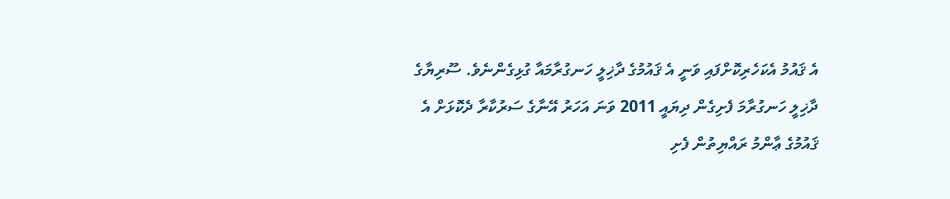އެ ޤައުމު އެކަހެރިކޮށްފައި ވަނީ އެ ޤައުމުގެ ދާޚިލީ ހަނގުރާމައާ ގުޅިގެންނެވެ. ސޫރިޔާގެ ދާޚިލީ ހަނގުރާމަ ފެށިގެން ދިޔައީ 2011 ވަނަ އަހަރު އޭނާގެ ސަރުކާރާ ދެކޮޅަށް އެ ޤައުމުގެ ޢާންމު ރައްޔިތުން ފެށި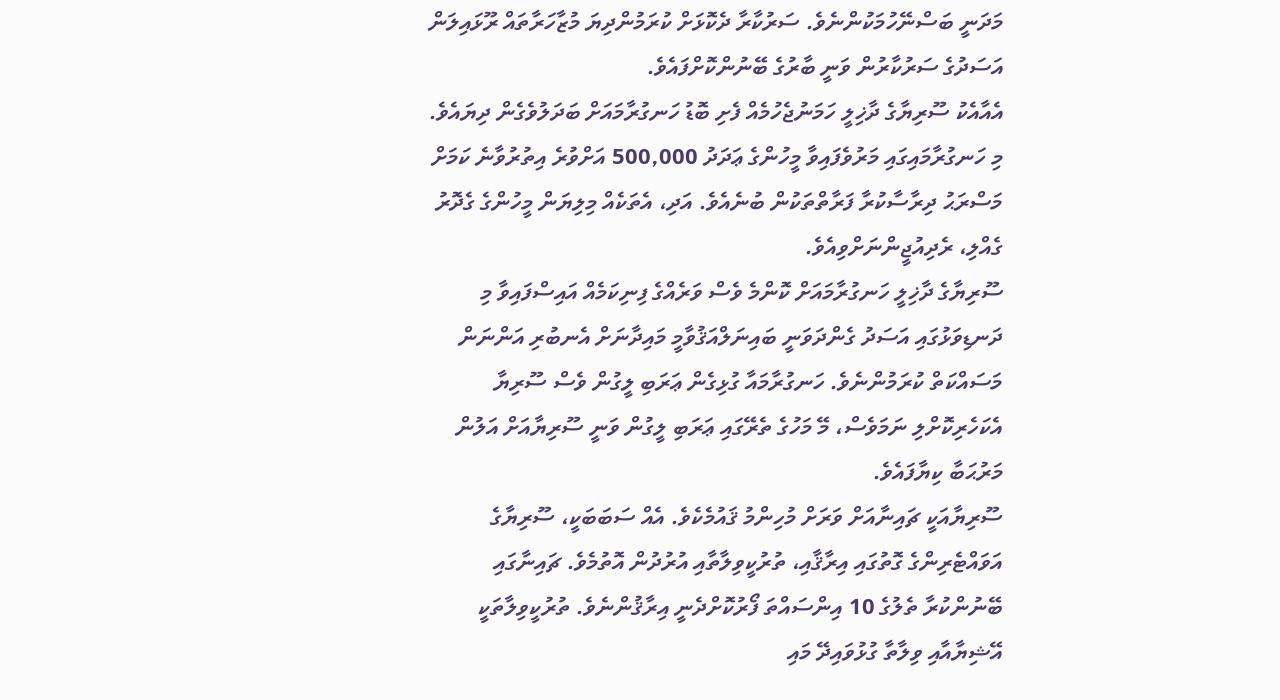މަދަނީ ބަސްނޭހުމަކުންނެވެ. ސަރުކާރާ ދެކޮޅަށް ކުރަމުންދިޔަ މުޒާހަރާތައް ރޫޅައިލަން އަސަދުގެ ސަރުކާރުން ވަނީ ބާރުގެ ބޭނުންކޮށްފައެވެ.
އެއާއެކު ސޫރިޔާގެ ދާޚިލީ ހަމަނުޖެހުމެއް ފެށި ބޮޑު ހަނގުރާމައަށް ބަދަލުވެގެން ދިޔައެވެ. މި ހަނގުރާމައިގައި މަރުވެފައިވާ މީހުންގެ ޢަދަދު 500,000 އަށްވުރެ އިތުރުވާނެ ކަމަށް މަސްރަޙު ދިރާސާކުރާ ފަރާތްތަކުން ބުނެއެވެ. އަދި، އެތަކެއް މިލިޔަން މީހުންގެ ގެދޮރު ގެއްލި، ރެދިއުޖީންނަށްވިއެވެ.
ސޫރިޔާގެ ދާޚިލީ ހަނގުރާމައަށް ކޮންމެ ވެސް ވަރެއްގެ ފިނިކަމެއް އައިސްފައިވާ މި ދަނޑިވަޅުގައި އަސަދު ގެންދަވަނީ ބައިނަލްއަޤުވާމީ މައިދާނަށް އެނބުރި އަންނަން މަސައްކަތް ކުރަމުންނެވެ. ހަނގުރާމައާ ގުޅިގެން ޢަރަބި ލީގުން ވެސް ސޫރިޔާ އެކަހެރިކޮށްލި ނަމަވެސް، މޭ މަހުގެ ތެރޭގައި ޢަރަބި ލީގުން ވަނީ ސޫރިޔާއަށް އަލުން މަރުޙަބާ ކިޔާފައެވެ.
ސޫރިޔާއަކީ ޗައިނާއަށް ވަރަށް މުހިންމު ޤައުމެކެވެ. އެއް ސަބަބަކީ، ސޫރިޔާގެ އަވައްޓެރިންގެ ގޮތުގައި އިރާޤާއި، ތުރުކީވިލާތާއި އުރުދުން އޮތުމެވެ. ޗައިނާގައި ބޭނުންކުރާ ތެލުގެ 10 އިންސައްތަ ފޯރުކޮށްދެނީ އިރާޤުންނެވެ. ތުރުކީވިލާތަކީ އޭޝިޔާއާއި ވިލާތާ ގުޅުވައިދޭ މައި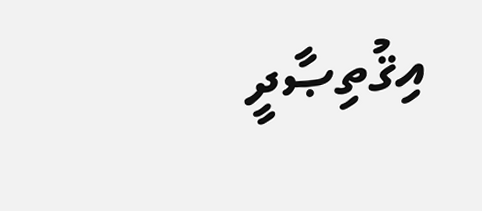އިޤުތިޞާދީ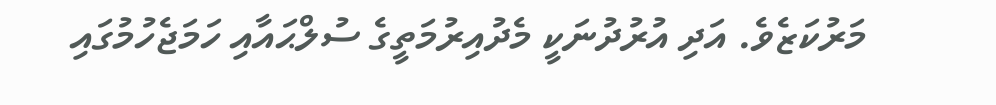މަރުކަޒެވެ. އަދި އުރުދުނަކީ މެދުއިރުމަތީގެ ސުލްޙައާއި ހަމަޖެހުމުގައި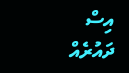އިސް ދައުރެއް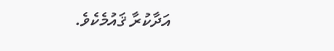އަދާކުރާ ޤައުމެކެވެ.